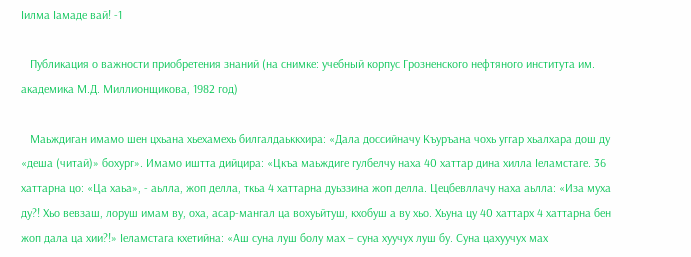Iилма Iамаде вай! -1

   Публикация о важности приобретения знаний (на снимке: учебный корпус Грозненского нефтяного института им. академика М.Д. Миллионщикова, 1982 год)

   Маьждиган имамо шен цхьана хьехамехь билгалдаьккхира: «Дала доссийначу Къуръана чохь уггар хьалхара дош ду «деша (читай)» бохург». Имамо иштта дийцира: «Цкъа маьждиге гулбелчу наха 40 хаттар дина хилла Iеламстаге. 36 хаттарна цо: «Ца хаьа», - аьлла, жоп делла, ткьа 4 хаттарна дуьззина жоп делла. Цецбевллачу наха аьлла: «Иза муха ду?! Хьо вевзаш, лоруш имам ву, оха, асар-мангал ца вохуьйтуш, кхобуш а ву хьо. Хьуна цу 40 хаттарх 4 хаттарна бен жоп дала ца хии?!» Iеламстага кхетийна: «Аш суна луш болу мах – суна хуучух луш бу. Суна цахуучух мах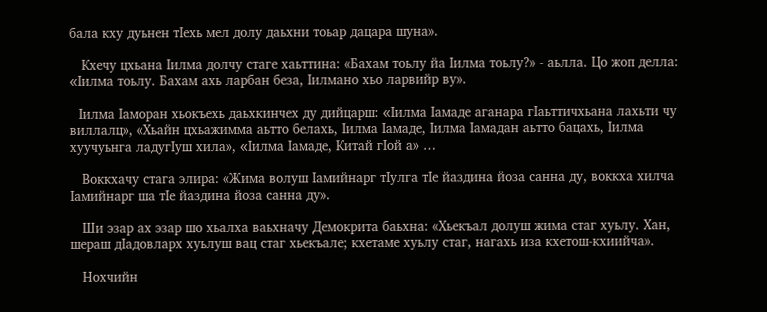бала кху дуьнен тIехь мел долу даьхни тоьар дацара шуна».

   Кхечу цхьана Iилма долчу стаге хаьттина: «Бахам тоьлу йа Iилма тоьлу?» - аьлла. Цо жоп делла: «Iилма тоьлу. Бахам ахь ларбан беза, Iилмано хьо ларвийр ву».

   Iилма Iаморан хьокъехь даьхкинчех ду дийцарш: «Iилма Iамаде аганара гIаьттичхьана лахьти чу виллалц», «Хьайн цхьажимма аьтто белахь, Iилма Iамаде, Iилма Iамадан аьтто бацахь, Iилма хуучуьнга ладугIуш хила», «Iилма Iамаде, Китай гIой а» …

   Воккхачу стага элира: «Жима волуш Iамийнарг тIулга тIе йаздина йоза санна ду, воккха хилча Iамийнарг ша тIе йаздина йоза санна ду».

   Ши эзар ах эзар шо хьалха ваьхначу Демокрита баьхна: «Хьекъал долуш жима стаг хуьлу. Хан, шераш дIадовларх хуьлуш вац стаг хьекъале; кхетаме хуьлу стаг, нагахь иза кхетош-кхиийча».

   Нохчийн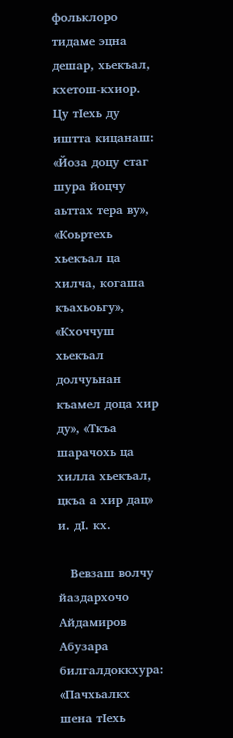фольклоро тидаме эцна дешар, хьекъал, кхетош-кхиор. Цу тIехь ду иштта кицанаш: «Йоза доцу стаг шура йоцчу аьттах тера ву», «Коьртехь хьекъал ца хилча, когаша къахьоьгу», «Кхоччуш хьекъал долчуьнан къамел доца хир ду», «Ткъа шарачохь ца хилла хьекъал, цкъа а хир дац» и. дI. кх.

   Вевзаш волчу йаздархочо Айдамиров Абузара билгалдоккхура: «Пачхьалкх шена тIехь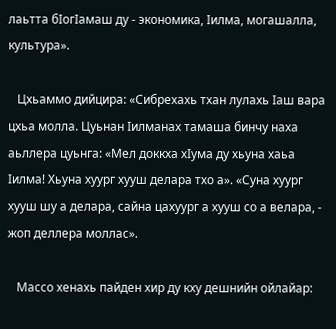лаьтта бIогIамаш ду - экономика, Iилма, могашалла, культура».

   Цхьаммо дийцира: «Сибрехахь тхан лулахь Iаш вара цхьа молла. Цуьнан Iилманах тамаша бинчу наха аьллера цуьнга: «Мел доккха хIума ду хьуна хаьа Iилма! Хьуна хуург хууш делара тхо а». «Суна хуург хууш шу а делара, сайна цахуург а хууш со а велара, - жоп деллера моллас».

   Массо хенахь пайден хир ду кху дешнийн ойлайар: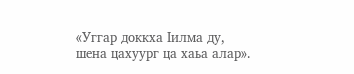«Уггар доккха Iилма ду, шена цахуург ца хаьа алар».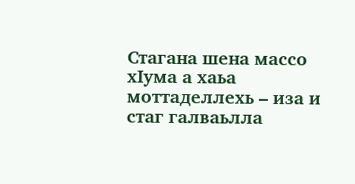Стагана шена массо хIума а хаьа моттаделлехь – иза и стаг галваьлла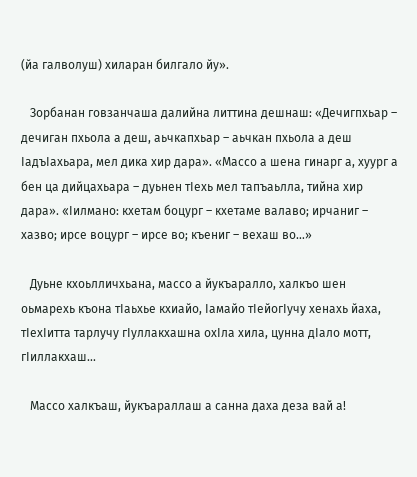(йа галволуш) хиларан билгало йу».

   Зорбанан говзанчаша далийна литтина дешнаш: «Дечигпхьар – дечиган пхьола а деш, аьчкапхьар – аьчкан пхьола а деш IадъIахьара, мел дика хир дара». «Массо а шена гинарг а, хуург а бен ца дийцахьара – дуьнен тIехь мел тапъаьлла, тийна хир дара». «Iилмано: кхетам боцург – кхетаме валаво; ирчаниг – хазво; ирсе воцург – ирсе во; къениг – вехаш во…»

   Дуьне кхоьлличхьана, массо а йукъаралло, халкъо шен оьмарехь къона тIаьхье кхиайо, Iамайо тIейогIучу хенахь йаха, тIехIитта тарлучу гIуллакхашна охIла хила, цунна дIало мотт, гIиллакхаш...

   Массо халкъаш, йукъараллаш а санна даха деза вай а!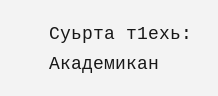Суьрта т1ехь: Академикан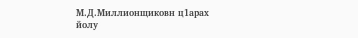М.Д.Миллионщиковн ц1арах йолу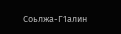Соьлжа-Г1алин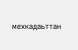мехкадаьттан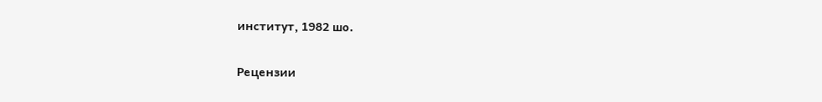институт, 1982 шо.


Рецензии